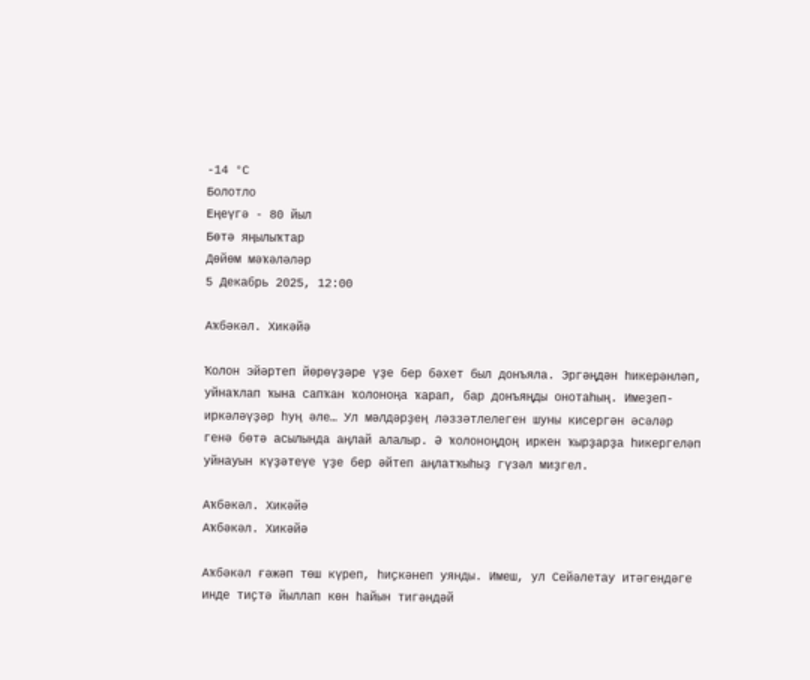-14 °С
Болотло
Еңеүгә - 80 йыл
Бөтә яңылыҡтар
Дөйөм мәҡәләләр
5 Декабрь 2025, 12:00

Аҡбәкәл. Хикәйә

Ҡолон эйәртеп йөрөүҙәре үҙе бер бәхет был донъяла. Эргәңдән һикерәнләп, уйнаҡлап ҡына сапҡан ҡолоноңа ҡарап, бар донъяңды онотаһың. Имеҙеп-иркәләүҙәр һуң әле… Ул мәлдәрҙең ләззәтлелеген шуны кисергән әсәләр генә бөтә асылында аңлай алалыр. Ә ҡолоноңдоң иркен ҡырҙарҙа һикергеләп уйнауын күҙәтеүе үҙе бер әйтеп аңлатҡыһыҙ гүзәл миҙгел.

Аҡбәкәл. Хикәйә
Аҡбәкәл. Хикәйә

Аҡбәкәл ғәжәп төш күреп, һиҫкәнеп уянды. Имеш, ул Сейәлетау итәгендәге инде тиҫтә йыллап көн һайын тигәндәй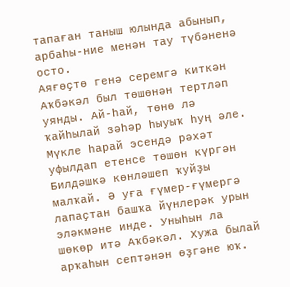тапаған таныш юлында абынып, арбаһы-ние менән тау түбәненә осто.
Аяғөҫтө генә серемгә киткән Аҡбәкәл был төшөнән тертләп уянды. Ай-һай, төнө лә ҡайһылай зәһәр һыуыҡ һуң әле. Мүкле һарай эсендә рәхәт уфылдап етенсе төшөн күргән Билдәшкә көнләшеп ҡуйҙы малҡай. Ә уға ғүмер-ғүмергә лапаҫтан башҡа йүнлерәк урын эләкмәне инде. Уныһын ла шөкөр итә Аҡбәкәл. Хужа былай арҡаһын септәнән өҙгәне юҡ.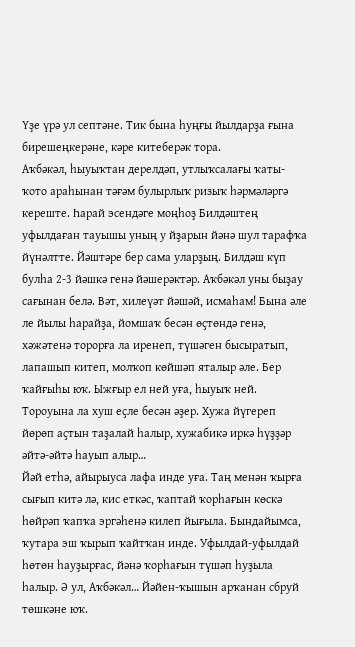Үҙе үрә ул септәне. Тик бына һуңғы йылдарҙа ғына бирешеңкерәне, кәре китеберәк тора.
Аҡбәкәл, һыуыҡтан дерелдәп, утлыҡсалағы ҡаты-ҡото араһынан тәғәм булырлыҡ ризыҡ һәрмәләргә кереште. Һарай эсендәге моңһоҙ Билдәштең уфылдаған тауышы уның у йҙарын йәнә шул тарафҡа йүнәлтте. Йәштәре бер сама уларҙың. Билдәш күп булһа 2-3 йәшкә генә йәшерәктәр. Аҡбәкәл уны быҙау сағынан белә. Вәт, хилеүәт йәшәй, исмаһам! Бына әле ле йылы һарайҙа, йомшаҡ бесән өҫтөндә генә, хәжәтенә торорға ла иренеп, түшәген бысыратып, лапашып китеп, молҡоп көйшәп яталыр әле. Бер ҡайғыһы юҡ. Ыжғыр ел ней уға, һыуыҡ ней. Тороуына ла хуш еҫле бесән әҙер. Хужа йүгереп йөрөп аҫтын таҙалай һалыр, хужабикә иркә һүҙҙәр әйтә-әйтә һауып алыр…
Йәй етһә, айырыуса лафа инде уға. Таң менән ҡырға сығып китә лә, кис еткәс, ҡаптай ҡорһағын көскә һөйрәп ҡапҡа эргәһенә килеп йығыла. Бындайымса, ҡутара эш ҡырып ҡайтҡан инде. Уфылдай-уфылдай һөтөн һауҙырғас, йәнә ҡорһағын түшәп һуҙыла һалыр. Ә ул, Аҡбәкәл… Йәйен-ҡышын арҡанан сбруй төшкәне юҡ.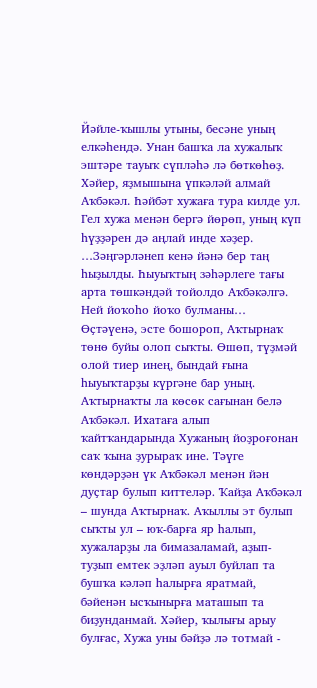Йәйле-ҡышлы утыны, бесәне уның елкәһендә. Унан башҡа ла хужалыҡ эштәре тауыҡ сүпләһә лә бөткөһөҙ. Хәйер, яҙмышына үпкәләй алмай Аҡбәкәл. Һәйбәт хужаға тура килде ул. Гел хужа менән бергә йөрөп, уның күп һүҙҙәрен дә аңлай инде хәҙер.
…Зәңгәрләнеп кенә йәнә бер таң һыҙылды. Һыуыҡтың зәһәрлеге тағы арта төшкәндәй тойолдо Аҡбәкәлгә. Ней йоҡоһо йоҡо булманы… Өҫтәүенә, эсте бошороп, Аҡтырнаҡ төнө буйы олоп сыҡты. Өшөп, түҙмәй олой тиер инең, бындай ғына һыуыҡтарҙы күргәне бар уның.
Аҡтырнаҡты ла көсөк сағынан белә Аҡбәкәл. Ихатаға алып ҡайтҡандарында Хужаның йоҙроғонан саҡ ҡына ҙурыраҡ ине. Тәүге көндәрҙән үк Аҡбәкәл менән йән дуҫтар булып киттеләр. Ҡайҙа Аҡбәкәл – шунда Аҡтырнаҡ. Аҡыллы эт булып сыҡты ул – юҡ-барға яр һалып, хужаларҙы ла бимазаламай, аҙып-туҙып емтек эҙләп ауыл буйлап та бушҡа кәләп һалырға яратмай, бәйенән ысҡынырға маташып та биҙунданмай. Хәйер, ҡылығы арыу булғас, Хужа уны бәйҙә лә тотмай -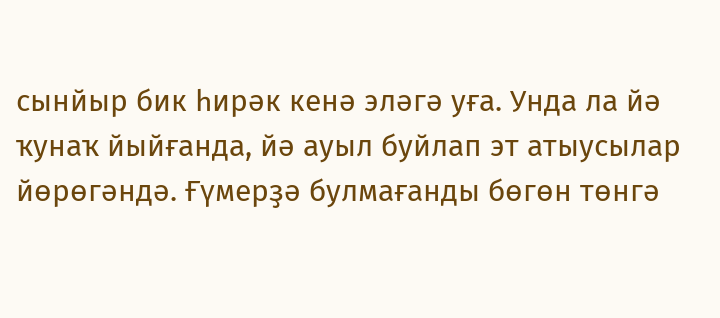сынйыр бик һирәк кенә эләгә уға. Унда ла йә ҡунаҡ йыйғанда, йә ауыл буйлап эт атыусылар йөрөгәндә. Ғүмерҙә булмағанды бөгөн төнгә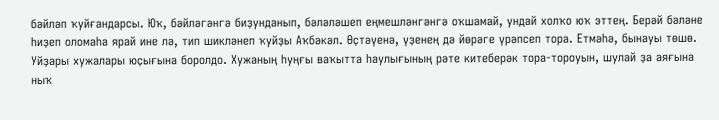бәйләп ҡуйғандарсы. Юҡ, бәйләгәнгә биҙунданып, бәләләшеп еңмешләнгәнгә оҡшамай, ундай холҡо юҡ эттең. Берәй бәләне һиҙеп оломаһа ярай ине лә, тип шикләнеп ҡуйҙы Аҡбәкәл. Өҫтәүенә, үҙенең дә йөрәге үрәпсеп тора. Етмәһә, бынауы төшө.
Уйҙары хужалары юҫығына боролдо. Хужаның һуңғы ваҡытта һаулығының рәте китеберәк тора-тороуын, шулай ҙа аяғына ныҡ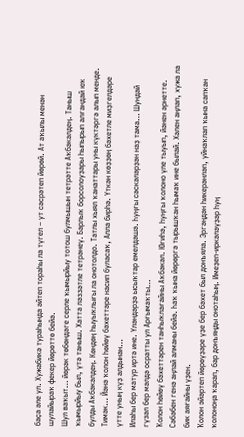баҫа әле ул. Хужабикә тураһында әйтеп тораһы ла түгел – ут сәсрәтеп йөрөй. Ат аҡылы менән шулайыраҡ фекер йөрөттө бейә.
Шул ваҡыт… йөрәк төбөндәге серле ҡымырйыу тотош булмышын тетрәтте Аҡбәкәлдең. Таныш ҡымырйыу был, үтә таныш. Хатта ләззәтле тетрәнеү. Барлыҡ борсолоуҙары һыпырып алғандай юҡ булды Аҡбәкәлдең. Көндөң һыуыҡлығы ла онотолдо. Татлы хыял ҡанаттары уны күктәргә алып менде. Тимәк… Йәнә ҡолон һөйөү бәхеттәре насип буласаҡ, Алла бирһә. Үткән көҙҙөң бәхетле миҙгелдәре үтте уның күҙ алдынан…
Илаһы бер матур иртә ине. Үләндәрҙә ысыҡтар емелдәшә. Һуңғы сәскәләрҙән наҙ тама… Шундай гүзәл бер мәлдә осратты ул Арғымаҡты…
Ҡолон һөйөү бәхеттәрен танһыҡлағайны Аҡбәкәл. Юғиһә, һуңғы ҡолоно үле тыуып, йәнен әрнетте. Сәбәбен генә аңлай алманы бейә. Һаҡ ҡына йөрөргә тырышҡан һымаҡ ине былай. Хәлен аңлап, хужа ла бик аяғайны үҙен.
Ҡолон эйәртеп йөрөүҙәре үҙе бер бәхет был донъяла. Эргәңдән һикерәнләп, уйнаҡлап ҡына сапҡан ҡолоноңа ҡарап, бар донъяңды онотаһың. Имеҙеп-иркәләүҙәр һуң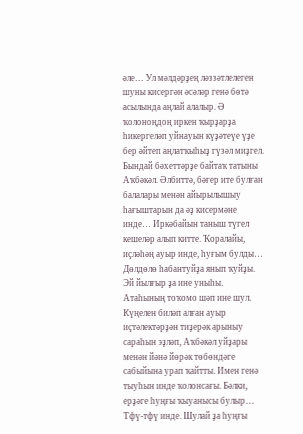әле… Ул мәлдәрҙең ләззәтлелеген шуны кисергән әсәләр генә бөтә асылында аңлай алалыр. Ә ҡолоноңдоң иркен ҡырҙарҙа һикергеләп уйнауын күҙәтеүе үҙе бер әйтеп аңлатҡыһыҙ гүзәл миҙгел.
Бындай бәхеттәрҙе байтаҡ татыны Аҡбәкәл. Әлбиттә, бәғер ите булған балалары менән айырылышыу һағыштарын да әҙ кисермәне инде… Иркәбайын таныш түгел кешеләр алып китте. Ҡоралайы, иҫләһәң ауыр инде, һуғым булды… Дөлдөлө һабантуйҙа янып ҡуйҙы. Эй йылғыр ҙа ине уныһы. Атаһының тоҡомо шәп ине шул.
Күңелен биләп алған ауыр иҫтәлектәрҙән тиҙерәк арыныу сараһын эҙләп, Аҡбәкәл уйҙары менән йәнә йөрәк төбөндәге сабыйына урап ҡайтты. Имен генә тыуһын инде ҡолонсағы. Бәлки, ерҙәге һуңғы ҡыуанысы булыр… Тфү-тфү инде. Шулай ҙа һуңғы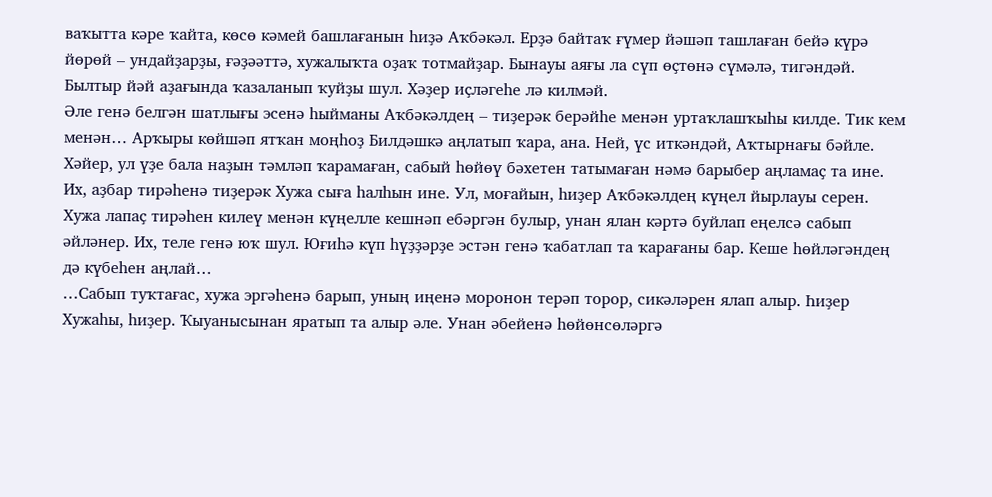ваҡытта кәре ҡайта, көсө кәмей башлағанын һиҙә Аҡбәкәл. Ерҙә байтаҡ ғүмер йәшәп ташлаған бейә күрә йөрөй – ундайҙарҙы, ғәҙәәттә, хужалыҡта оҙаҡ тотмайҙар. Бынауы аяғы ла сүп өҫтөнә сүмәлә, тигәндәй. Былтыр йәй аҙағында ҡазаланып ҡуйҙы шул. Хәҙер иҫләгеһе лә килмәй.
Әле генә белгән шатлығы эсенә һыйманы Аҡбәкәлдең – тиҙерәк берәйһе менән уртаҡлашҡыһы килде. Тик кем менән… Арҡыры көйшәп ятҡан моңһоҙ Билдәшкә аңлатып ҡара, ана. Ней, үс иткәндәй, Аҡтырнағы бәйле. Хәйер, ул үҙе бала наҙын тәмләп ҡарамаған, сабый һөйөү бәхетен татымаған нәмә барыбер аңламаҫ та ине. Их, аҙбар тирәһенә тиҙерәк Хужа сыға һалһын ине. Ул, моғайын, һиҙер Аҡбәкәлдең күңел йырлауы серен. Хужа лапаҫ тирәһен килеү менән күңелле кешнәп ебәргән булыр, унан ялан кәртә буйлап еңелсә сабып әйләнер. Их, теле генә юҡ шул. Юғиһә күп һүҙҙәрҙе эстән генә ҡабатлап та ҡарағаны бар. Кеше һөйләгәндең дә күбеһен аңлай…
…Сабып туҡтағас, хужа эргәһенә барып, уның иңенә моронон терәп торор, сикәләрен ялап алыр. Һиҙер Хужаһы, һиҙер. Ҡыуанысынан яратып та алыр әле. Унан әбейенә һөйөнсөләргә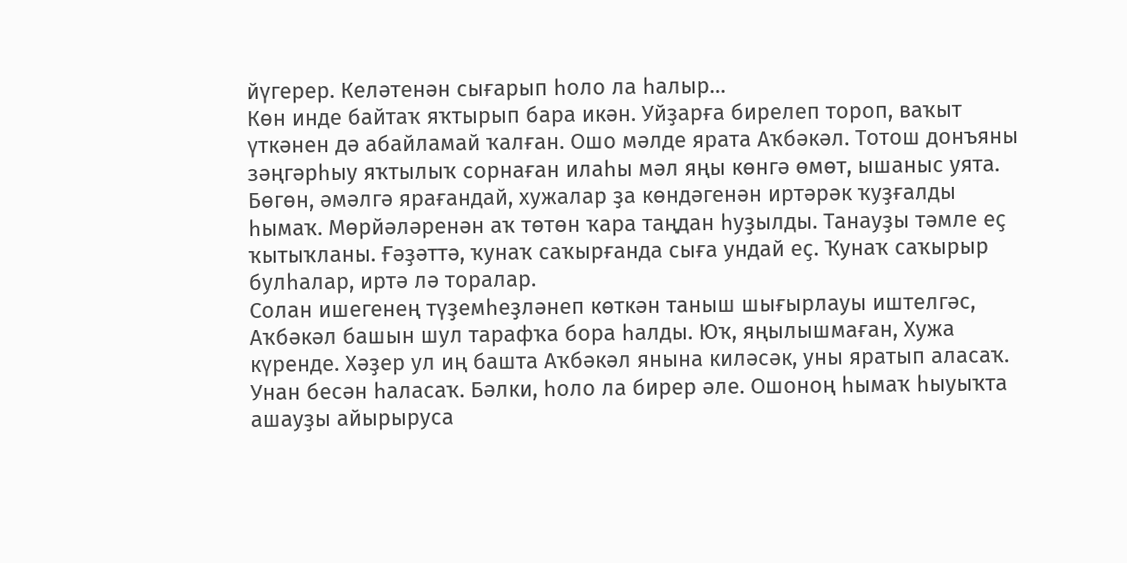йүгерер. Келәтенән сығарып һоло ла һалыр…
Көн инде байтаҡ яҡтырып бара икән. Уйҙарға бирелеп тороп, ваҡыт үткәнен дә абайламай ҡалған. Ошо мәлде ярата Аҡбәкәл. Тотош донъяны зәңгәрһыу яҡтылыҡ сорнаған илаһы мәл яңы көнгә өмөт, ышаныс уята.
Бөгөн, әмәлгә ярағандай, хужалар ҙа көндәгенән иртәрәк ҡуҙғалды һымаҡ. Мөрйәләренән аҡ төтөн ҡара таңдан һуҙылды. Танауҙы тәмле еҫ ҡытыҡланы. Ғәҙәттә, ҡунаҡ саҡырғанда сыға ундай еҫ. Ҡунаҡ саҡырыр булһалар, иртә лә торалар.
Солан ишегенең түҙемһеҙләнеп көткән таныш шығырлауы иштелгәс, Аҡбәкәл башын шул тарафҡа бора һалды. Юҡ, яңылышмаған, Хужа күренде. Хәҙер ул иң башта Аҡбәкәл янына киләсәк, уны яратып аласаҡ. Унан бесән һаласаҡ. Бәлки, һоло ла бирер әле. Ошоноң һымаҡ һыуыҡта ашауҙы айырыруса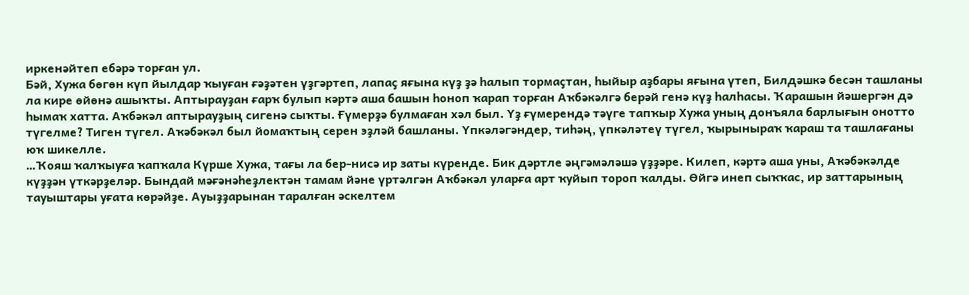иркенәйтеп ебәрә торған ул.
Бәй, Хужа бөгөн күп йылдар ҡыуған ғәҙәтен үҙгәртеп, лапаҫ яғына күҙ ҙә һалып тормаҫтан, һыйыр аҙбары яғына үтеп, Билдәшкә бесән ташланы ла кире өйөнә ашыҡты. Аптырауҙан ғарҡ булып кәртә аша башын һоноп ҡарап торған Аҡбәкәлгә берәй генә күҙ һалһасы. Ҡарашын йәшергән дә һымаҡ хатта. Аҡбәкәл аптырауҙың сигенә сыҡты. Ғүмерҙә булмаған хәл был. Үҙ ғүмерендә тәүге тапҡыр Хужа уның донъяла барлығын онотто түгелме? Тиген түгел. Аҡәбәкәл был йомаҡтың серен эҙләй башланы. Үпкәләгәндер, тиһәң, үпкәләтеү түгел, ҡырыныраҡ ҡараш та ташлағаны юҡ шикелле.
…Ҡояш ҡалҡыуға ҡапҡала Күрше Хужа, тағы ла бер-нисә ир заты күренде. Бик дәртле әңгәмәләшә үҙҙәре. Килеп, кәртә аша уны, Аҡәбәкәлде күҙҙән үткәрҙеләр. Бындай мәғәнәһеҙлектән тамам йәне үртәлгән Аҡбәкәл уларға арт ҡуйып тороп ҡалды. Өйгә инеп сыҡҡас, ир заттарының тауыштары уғата көрәйҙе. Ауыҙҙарынан таралған әскелтем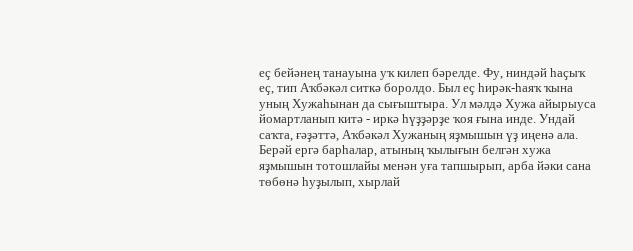еҫ бейәнең танауына уҡ килеп бәрелде. Фу, ниндәй һаҫыҡ еҫ, тип Аҡбәкәл ситкә боролдо. Был еҫ һирәк-һаяҡ ҡына уның Хужаһынан да сығыштыра. Ул мәлдә Хужа айырыуса йомартланып китә - иркә һүҙҙәрҙе ҡоя ғына инде. Ундай саҡта, ғәҙәттә, Аҡбәкәл Хужаның яҙмышын үҙ иңенә ала. Берәй ергә барһалар, атының ҡылығын белгән хужа яҙмышын тотошлайы менән уға тапшырып, арба йәки сана төбөнә һуҙылып, хырлай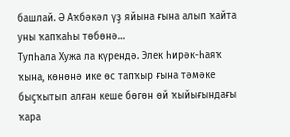башлай. Ә Аҡбәкәл үҙ яйына ғына алып ҡайта уны ҡапҡаһы төбөнә…
Тупһала Хужа ла күрендә. Элек һирәк-һаяҡ ҡына, көнөнә ике өс тапҡыр ғына тәмәке быҫҡытып алған кеше бөгөн өй ҡыйығындағы ҡара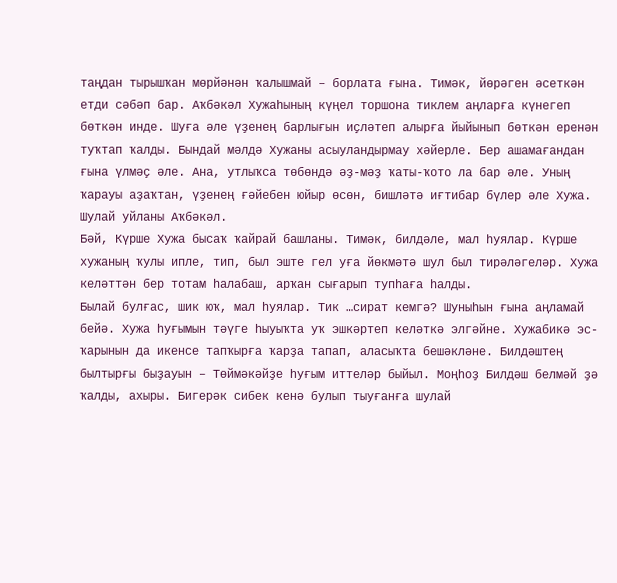таңдан тырышҡан мөрйәнән ҡалышмай – борлата ғына. Тимәк, йөрәген әсеткән етди сәбәп бар. Аҡбәкәл Хужаһының күңел торшона тиклем аңларға күнегеп бөткән инде. Шуға әле үҙенең барлығын иҫләтеп алырға йыйынып бөткән еренән туҡтап ҡалды. Бындай мәлдә Хужаны асыуландырмау хәйерле. Бер ашамағандан ғына үлмәҫ әле. Ана, утлыҡса төбөндә әҙ-мәҙ ҡаты-ҡото ла бар әле. Уның ҡарауы аҙаҡтан, үҙенең ғәйебен юйыр өсөн, бишләтә иғтибар бүлер әле Хужа. Шулай уйланы Аҡбәкәл.
Бәй, Күрше Хужа бысаҡ ҡайрай башланы. Тимәк, билдәле, мал һуялар. Күрше хужаның ҡулы ипле, тип, был эште гел уға йөкмәтә шул был тирәләгеләр. Хужа келәттән бер тотам һалабаш, арҡан сығарып тупһаға һалды.
Былай булғас, шик юҡ, мал һуялар. Тик …сират кемгә? Шуныһын ғына аңламай бейә. Хужа һуғымын тәүге һыуыҡта уҡ эшкәртеп келәткә элгәйне. Хужабикә эс-ҡарынын да икенсе тапҡырға ҡарҙа тапап, аласыҡта бешәкләне. Билдәштең былтырғы быҙауын – Төймәкәйҙе һуғым иттеләр быйыл. Моңһоҙ Билдәш белмәй ҙә ҡалды, ахыры. Бигерәк сибек кенә булып тыуғанға шулай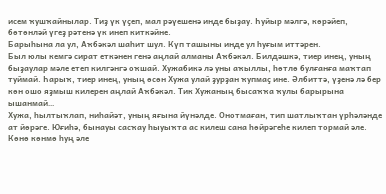исем ҡушҡайнылар. Тиҙ үк үҫеп, мал рәүешенә инде быҙау. Һуйыр мәлгә, көрәйеп, бөтөнләй үгеҙ рәтенә үк инеп киткәйне.
Барыһына ла ул, Аҡбәкәл шаһит шул. Күп ташыны инде ул һуғым иттәрен.
Был юлы кемгә сират еткәнен генә аңлай алманы Аҡбәкәл. Билдәшкә, тиер инең, уның быҙаулар мәле етеп килгәнгә оҡшай. Хужабикә лә уны аҡыллы, һөтлө булғанға маҡтап туймай. Һарыҡ, тиер инең, уның өсөн Хужа улай ҙурҙан ҡупмаҫ ине. Әлбиттә, үҙенә лә бер көн ошо яҙмыш килерен аңлай Аҡбәкәл. Тик Хужаның бысаҡҡа ҡулы барырына ышанмай…
Хужа, һылтыҡлап, ниһайәт, уның яғына йүнәлде. Онотмаған, тип шатлыҡтан үрһәләнде ат йөрәге. Юғиһә, бынауы сасҡау һыуыҡта ас килеш сана һөйрәгеһе килеп тормай әле. Көнө көнмө һуң әле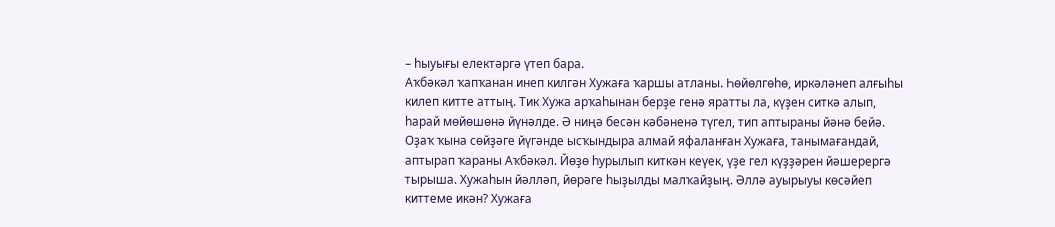– һыуығы електәргә үтеп бара.
Аҡбәкәл ҡапҡанан инеп килгән Хужаға ҡаршы атланы. Һөйөлгөһө, иркәләнеп алғыһы килеп китте аттың. Тик Хужа арҡаһынан берҙе генә яратты ла, күҙен ситкә алып, һарай мөйөшөнә йүнәлде. Ә ниңә бесән кәбәненә түгел, тип аптыраны йәнә бейә. Оҙаҡ ҡына сөйҙәге йүгәнде ысҡындыра алмай яфаланған Хужаға, танымағандай, аптырап ҡараны Аҡбәкәл. Йөҙө һурылып киткән кеүек, үҙе гел күҙҙәрен йәшерергә тырыша. Хужаһын йәлләп, йөрәге һыҙылды малҡайҙың. Әллә ауырыуы көсәйеп киттеме икән? Хужаға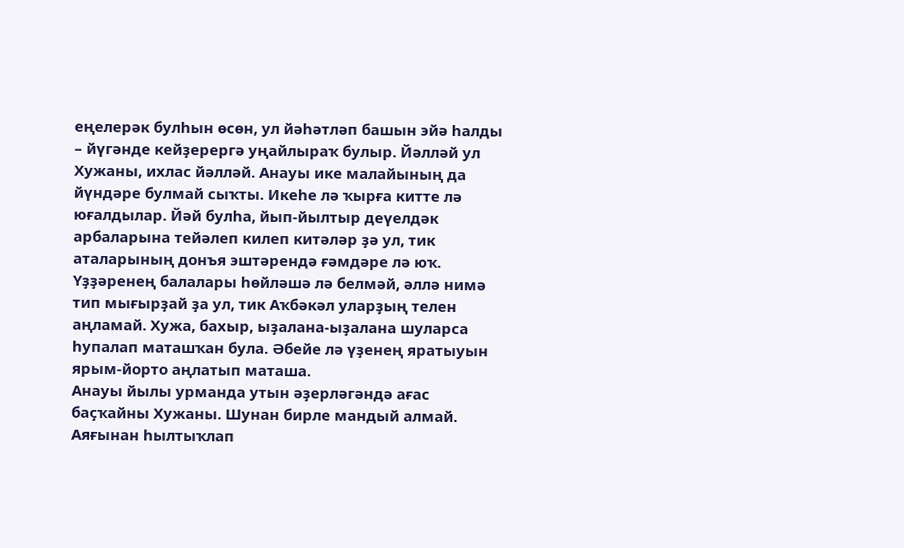еңелерәк булһын өсөн, ул йәһәтләп башын эйә һалды – йүгәнде кейҙерергә уңайлыраҡ булыр. Йәлләй ул Хужаны, ихлас йәлләй. Анауы ике малайының да йүндәре булмай сыҡты. Икеһе лә ҡырға китте лә юғалдылар. Йәй булһа, йып-йылтыр деүелдәк арбаларына тейәлеп килеп китәләр ҙә ул, тик аталарының донъя эштәрендә ғәмдәре лә юҡ. Үҙҙәренең балалары һөйләшә лә белмәй, әллә нимә тип мығырҙай ҙа ул, тик Аҡбәкәл уларҙың телен аңламай. Хужа, бахыр, ыҙалана-ыҙалана шуларса һупалап маташҡан була. Әбейе лә үҙенең яратыуын ярым-йорто аңлатып маташа.
Анауы йылы урманда утын әҙерләгәндә ағас баҫҡайны Хужаны. Шунан бирле мандый алмай. Аяғынан һылтыҡлап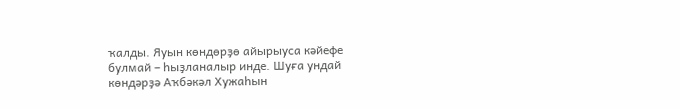ҡалды. Яуын көндөрҙө айырыуса кәйефе булмай – һыҙланалыр инде. Шуға ундай көндәрҙә Аҡбәкәл Хужаһын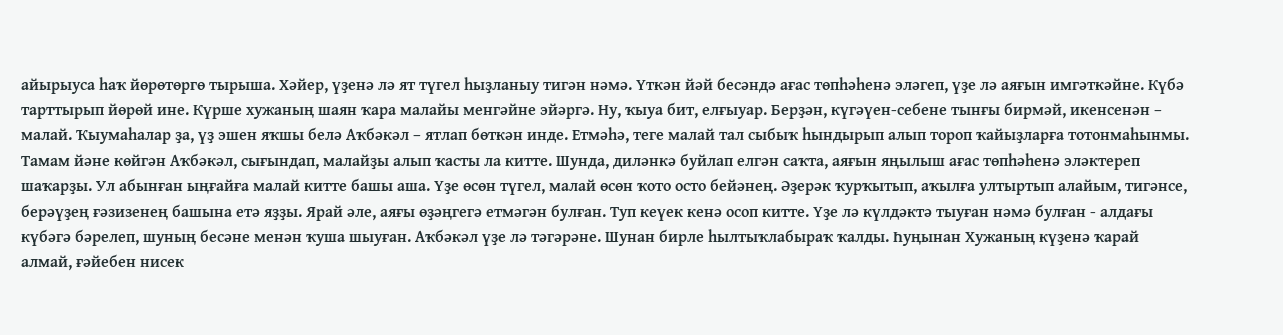айырыуса һаҡ йөрөтөргө тырыша. Хәйер, үҙенә лә ят түгел һыҙланыу тигән нәмә. Үткән йәй бесәндә ағас төпһәһенә эләгеп, үҙе лә аяғын имгәткәйне. Күбә тарттырып йөрөй ине. Күрше хужаның шаян ҡара малайы менгәйне эйәргә. Ну, ҡыуа бит, елғыуар. Берҙән, күгәүен-себене тынғы бирмәй, икенсенән – малай. Ҡыумаһалар ҙа, үҙ эшен яҡшы белә Аҡбәкәл – ятлап бөткән инде. Етмәһә, теге малай тал сыбыҡ һындырып алып тороп ҡайыҙларға тотонмаһынмы. Тамам йәне көйгән Аҡбәкәл, сығындап, малайҙы алып ҡасты ла китте. Шунда, диләнкә буйлап елгән саҡта, аяғын яңылыш ағас төпһәһенә эләктереп шаҡарҙы. Ул абынған ыңғайға малай китте башы аша. Үҙе өсөн түгел, малай өсөн ҡото осто бейәнең. Әҙерәк ҡурҡытып, аҡылға ултыртып алайым, тигәнсе, берәүҙең ғәзизенең башына етә яҙҙы. Ярай әле, аяғы өҙәңгегә етмәгән булған. Туп кеүек кенә осоп китте. Үҙе лә күлдәктә тыуған нәмә булған - алдағы күбәгә бәрелеп, шуның бесәне менән ҡуша шыуған. Аҡбәкәл үҙе лә тәгәрәне. Шунан бирле һылтыҡлабыраҡ ҡалды. Һуңынан Хужаның күҙенә ҡарай алмай, ғәйебен нисек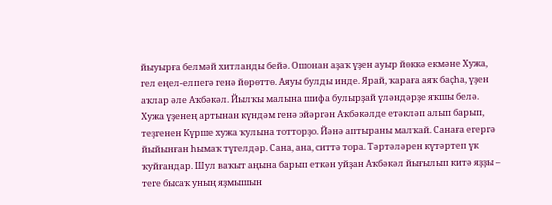йыуырға белмәй хитланды бейә. Ошонан аҙаҡ үҙен ауыр йөккә екмәне Хужа, гел еңел-елпегә генә йөрөттө. Аяуы булды инде. Ярай, ҡараға аяҡ баҫһа, үҙен аҡлар әле Аҡбәкәл. Йылҡы малына шифа булырҙай үләндәрҙе яҡшы белә.
Хужа үҙенең артынан күндәм генә эйәргән Аҡбәкәлде етәкләп алып барып, теҙгенен Күрше хужа ҡулына тотторҙо. Йәнә аптыраны малҡай. Санаға егергә йыйынған һымаҡ түгелдәр. Сана, ана, ситтә тора. Тәртәләрен күтәртеп үк ҡуйғандар. Шул ваҡыт аңына барып еткән уйҙан Аҡбәкәл йығылып китә яҙҙы – теге бысаҡ уның яҙмышын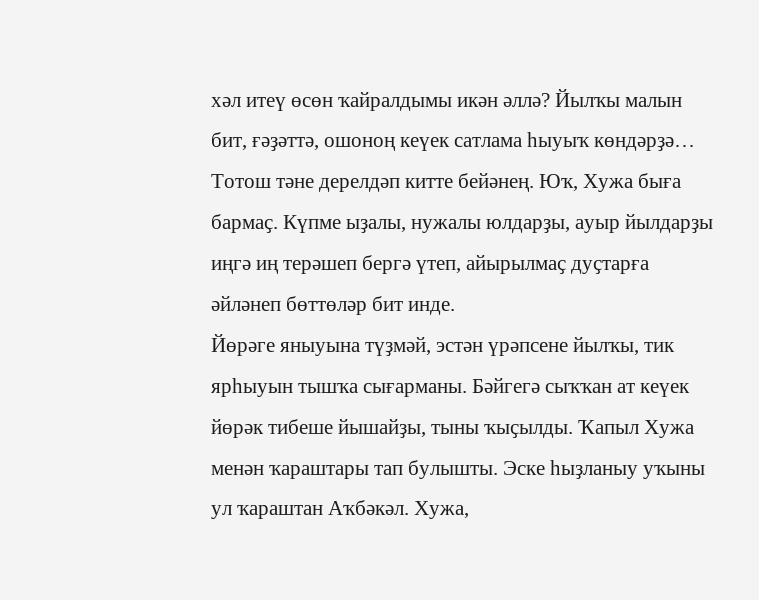хәл итеү өсөн ҡайралдымы икән әллә? Йылҡы малын бит, ғәҙәттә, ошоноң кеүек сатлама һыуыҡ көндәрҙә… Тотош тәне дерелдәп китте бейәнең. Юҡ, Хужа быға бармаҫ. Күпме ыҙалы, нужалы юлдарҙы, ауыр йылдарҙы иңгә иң терәшеп бергә үтеп, айырылмаҫ дуҫтарға әйләнеп бөттөләр бит инде.
Йөрәге яныуына түҙмәй, эстән үрәпсене йылҡы, тик ярһыуын тышҡа сығарманы. Бәйгегә сыҡҡан ат кеүек йөрәк тибеше йышайҙы, тыны ҡыҫылды. Ҡапыл Хужа менән ҡараштары тап булышты. Эске һыҙланыу уҡыны ул ҡараштан Аҡбәкәл. Хужа,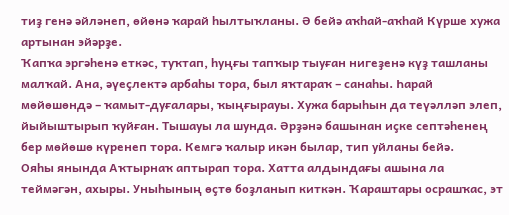тиҙ генә әйләнеп, өйөнә ҡарай һылтыҡланы. Ә бейә аҡһай-аҡһай Күрше хужа артынан эйәрҙе.
Ҡапҡа эргәһенә еткәс, туҡтап, һуңғы тапҡыр тыуған нигеҙенә күҙ ташланы малҡай. Ана, әүеҫлектә арбаһы тора, был яҡтараҡ – санаһы. Һарай мөйөшөндә – ҡамыт-дуғалары, ҡыңғырауы. Хужа барыһын да теүәлләп элеп, йыйыштырып ҡуйған. Тышауы ла шунда. Әрҙәнә башынан иҫке септәһенең бер мөйөшө күренеп тора. Кемгә ҡалыр икән былар, тип уйланы бейә.
Ояһы янында Аҡтырнаҡ аптырап тора. Хатта алдындағы ашына ла теймәгән, ахыры. Уныһының өҫтө боҙланып киткән. Ҡараштары осрашҡас, эт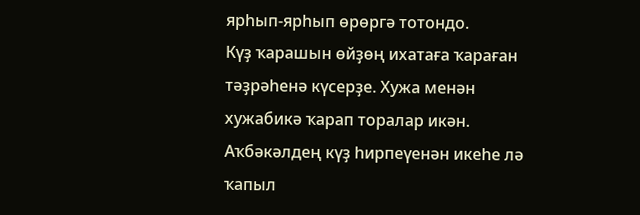ярһып-ярһып өрөргә тотондо.
Күҙ ҡарашын өйҙөң ихатаға ҡараған тәҙрәһенә күсерҙе. Хужа менән хужабикә ҡарап торалар икән. Аҡбәкәлдең күҙ һирпеүенән икеһе лә ҡапыл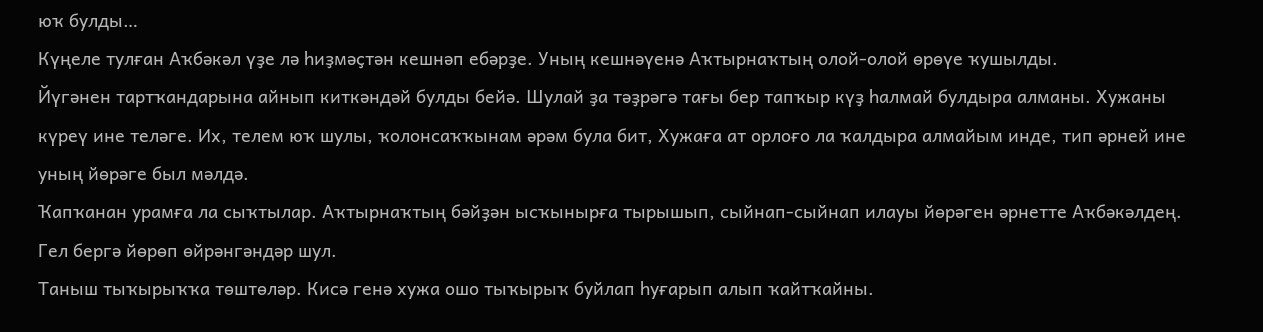юҡ булды…
Күңеле тулған Аҡбәкәл үҙе лә һиҙмәҫтән кешнәп ебәрҙе. Уның кешнәүенә Аҡтырнаҡтың олой-олой өрөүе ҡушылды.
Йүгәнен тартҡандарына айнып киткәндәй булды бейә. Шулай ҙа тәҙрәгә тағы бер тапҡыр күҙ һалмай булдыра алманы. Хужаны күреү ине теләге. Их, телем юҡ шулы, ҡолонсаҡҡынам әрәм була бит, Хужаға ат орлоғо ла ҡалдыра алмайым инде, тип әрней ине уның йөрәге был мәлдә.
Ҡапҡанан урамға ла сыҡтылар. Аҡтырнаҡтың бәйҙән ысҡынырға тырышып, сыйнап-сыйнап илауы йөрәген әрнетте Аҡбәкәлдең. Гел бергә йөрөп өйрәнгәндәр шул.
Таныш тыҡырыҡҡа төштөләр. Кисә генә хужа ошо тыҡырыҡ буйлап һуғарып алып ҡайтҡайны.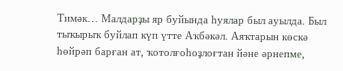Тимәк… Малдарҙы яр буйында һуялар был ауылда. Был тыҡырыҡ буйлап күп үтте Аҡбәкәл. Аяҡтарын көскә һөйрәп барған ат, ҡотолғоһоҙлоғтан йәне әрнепме,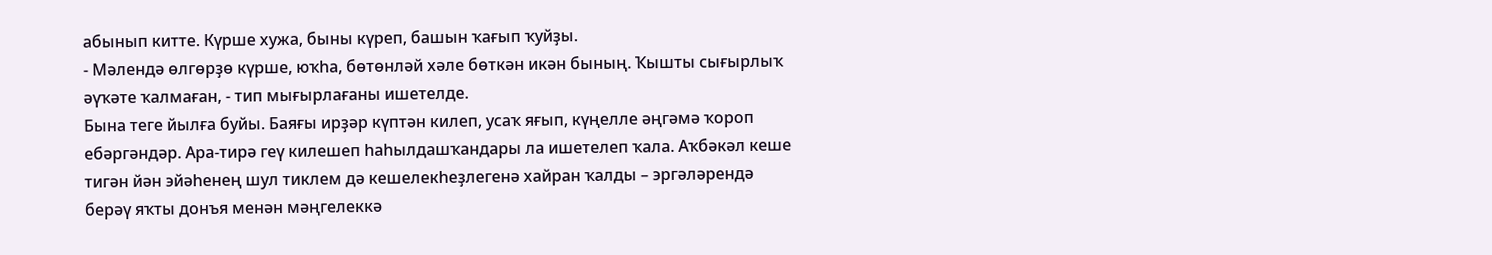абынып китте. Күрше хужа, быны күреп, башын ҡағып ҡуйҙы.
- Мәлендә өлгөрҙө күрше, юҡһа, бөтөнләй хәле бөткән икән бының. Ҡышты сығырлыҡ әүҡәте ҡалмаған, - тип мығырлағаны ишетелде.
Бына теге йылға буйы. Баяғы ирҙәр күптән килеп, усаҡ яғып, күңелле әңгәмә ҡороп ебәргәндәр. Ара-тирә геү килешеп һаһылдашҡандары ла ишетелеп ҡала. Аҡбәкәл кеше тигән йән эйәһенең шул тиклем дә кешелекһеҙлегенә хайран ҡалды – эргәләрендә берәү яҡты донъя менән мәңгелеккә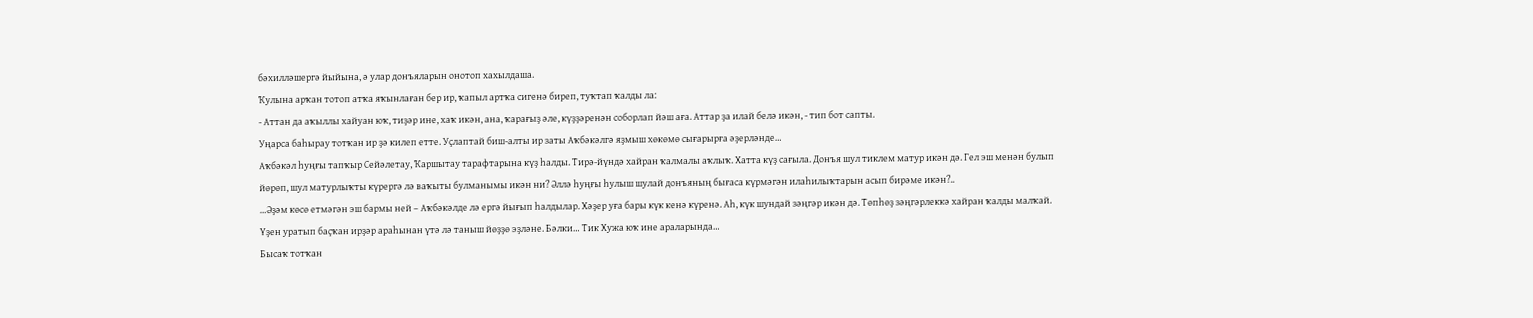бәхилләшергә йыйына, ә улар донъяларын онотоп хахылдаша.
Ҡулына арҡан тотоп атҡа яҡынлаған бер ир, ҡапыл артҡа сигенә биреп, туҡтап ҡалды ла:
- Аттан да аҡыллы хайуан юҡ, тиҙәр ине, хаҡ икән, ана, ҡарағыҙ әле, күҙҙәренән соборлап йәш аға. Аттар ҙа илай белә икән, - тип бот сапты.
Уңарса баһырау тотҡан ир ҙә килеп етте. Уҫлаптай биш-алты ир заты Аҡбәкәлгә яҙмыш хөкөмө сығарырға әҙерләнде…
Аҡбәкәл һуңғы тапҡыр Сейәлетау, Ҡаршытау тарафтарына күҙ һалды. Тирә-йүндә хайран ҡалмалы аҡлыҡ. Хатта күҙ сағыла. Донъя шул тиклем матур икән дә. Гел эш менән булып йөрөп, шул матурлыҡты күрергә лә ваҡыты булманымы икән ни? Әллә һуңғы һулыш шулай донъяның бығаса күрмәгән илаһилыҡтарын асып бирәме икән?..
…Әҙәм көсө етмәгән эш бармы ней – Аҡбәкәлде лә ергә йығып һалдылар. Хәҙер уға бары күк кенә күренә. Аһ, күк шундай зәңгәр икән дә. Төпһөҙ зәңгәрлеккә хайран ҡалды малҡай.
Үҙен уратып баҫҡан ирҙәр араһынан үтә лә таныш йөҙҙө эҙләне. Бәлки… Тик Хужа юҡ ине араларында…
Бысаҡ тотҡан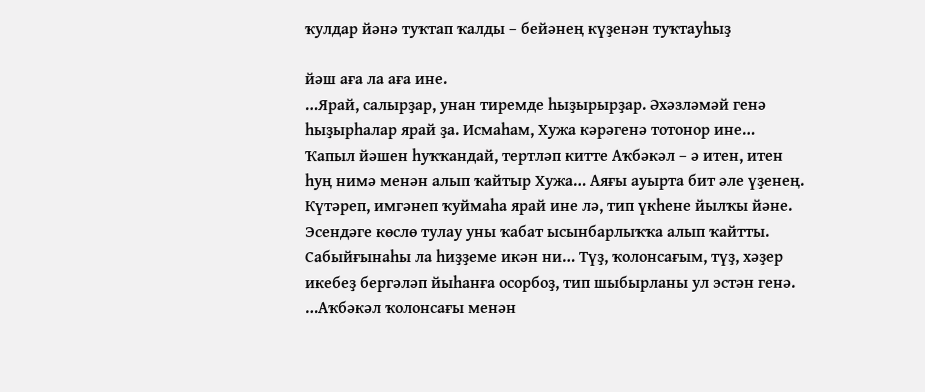ҡулдар йәнә туҡтап ҡалды – бейәнең күҙенән туҡтауһыҙ

йәш аға ла аға ине.
…Ярай, салырҙар, унан тиремде һыҙырырҙар. Әхәзләмәй генә һыҙырһалар ярай ҙа. Исмаһам, Хужа кәрәгенә тотонор ине…
Ҡапыл йәшен һуҡҡандай, тертләп китте Аҡбәкәл – ә итен, итен һуң нимә менән алып ҡайтыр Хужа… Аяғы ауырта бит әле үҙенең. Күтәреп, имгәнеп ҡуймаһа ярай ине лә, тип үкһене йылҡы йәне.
Эсендәге көслө тулау уны ҡабат ысынбарлыҡҡа алып ҡайтты. Сабыйғынаһы ла һиҙҙеме икән ни… Түҙ, ҡолонсағым, түҙ, хәҙер икебеҙ бергәләп йыһанға осорбоҙ, тип шыбырланы ул эстән генә.
…Аҡбәкәл ҡолонсағы менән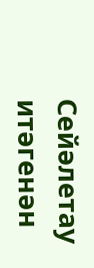Сейәлетау итәгенән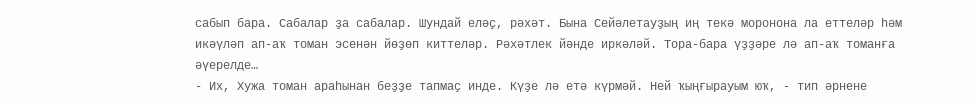сабып бара. Сабалар ҙа сабалар. Шундай еләҫ, рәхәт. Бына Сейәлетауҙың иң текә моронона ла еттеләр һәм икәүләп ап-аҡ томан эсенән йөҙөп киттеләр. Рәхәтлек йәнде иркәләй. Тора-бара үҙҙәре лә ап-аҡ томанға әүерелде…
- Их, Хужа томан араһынан беҙҙе тапмаҫ инде. Күҙе лә етә күрмәй. Ней ҡыңғырауым юҡ, - тип әрнене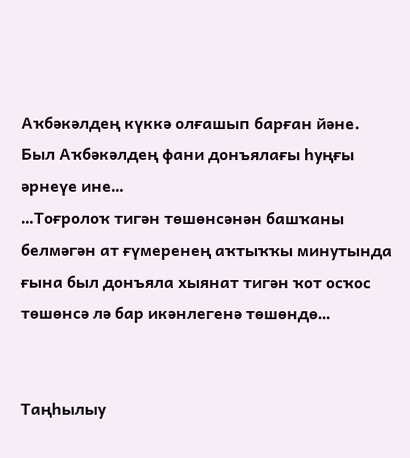Аҡбәкәлдең күккә олғашып барған йәне.
Был Аҡбәкәлдең фани донъялағы һуңғы әрнеүе ине…
…Тоғролоҡ тигән төшөнсәнән башҡаны белмәгән ат ғүмеренең аҡтыҡҡы минутында ғына был донъяла хыянат тигән ҡот осҡос төшөнсә лә бар икәнлегенә төшөндө…


Таңһылыу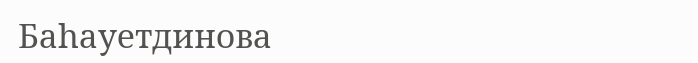Баһауетдинова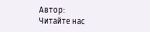Автор:
Читайте нас